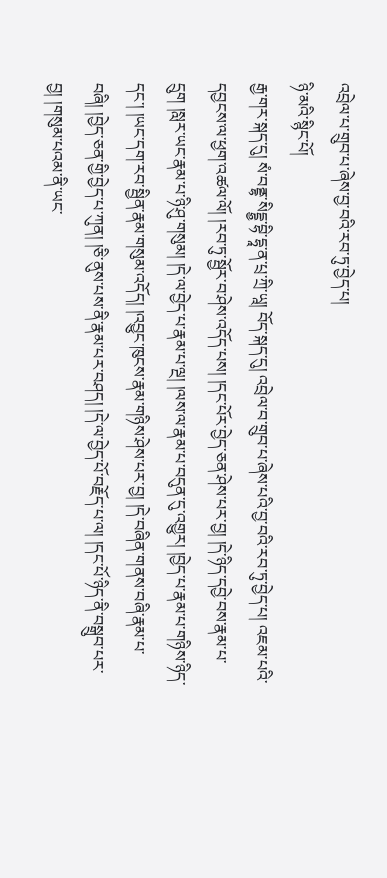འབྲེལ་པ་གྲུབ་པ་ཞེས་བྱ་བའི་རབ་ཏུ་བྱེད་པ།
ཉི་མའི་སྙིང་པོ།
རྒྱ་གར་སྐད་དུ། སཾ་བནྡྷ་སིདྡྷྱ་བྷི་དྷཱ་ན་པྲ་ཀྲི་ཡཱ། བོད་སྐད་དུ། འབྲེལ་བ་གྲུབ་པ་ཞེས་པའི་བྱ་བའི་རབ་ཏུ་བྱེད་པ། འཇམ་པའི་དབྱངས་ལ་ཕྱག་འཚལ་ལོ། །རབ་ཏུ་སྦྱོར་བ་ཤེས་འདོད་པས། །དང་པོར་བྱེད་ཅན་ཤེས་པར་བྱ། །དེ་ཉིད་དབྱེ་བས་རྣམ་པ་དྲུག །སླར་ཡང་རྣམ་པ་ཉི་ཤུ་གསུམ། །དེ་ལ་བྱེད་པ་རྣམ་པ་ལྔ། །ལས་ལ་རྣམ་པ་བདུན་དུ་འགྱུར། །བྱེད་པ་རྣམ་པ་གཉིས་ཉིད་དང་། །ཡང་དག་རབ་སྦྱིན་རྣམ་གསུམ་འདོད། །འབྱུང་ཁུངས་རྣམ་གཉིས་ཤེས་པར་བྱ། །དེ་བཞིན་གནས་བཞི་རྣམ་པ་བཞི། །བྱེད་ཅན་གྱི་བྱེད་པ་ཀུན། །ཅི་ནུས་པས་ནི་རྣམ་པར་བཤད། །དེ་ལ་བྱེད་པོ་བརྗོད་པ་ལ། །དང་པོ་ཉིད་ནི་བསྒྲུབ་པར་བྱ། །གསུམ་པའམ་ནི་ཡང་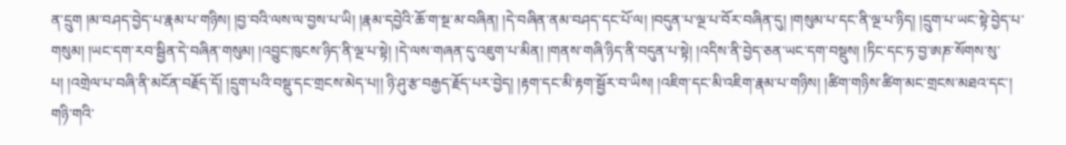ན་དྲུག །མ་བཤད་བྱེད་པ་རྣམ་པ་གཉིས། །བྱ་བའི་ལས་ལ་བྱས་པ་ཡི། །རྣམ་དབྱེའི་ཆོ་ག་སྔ་མ་བཞིན། །དེ་བཞིན་ནམ་བཤད་དང་པོ་ལ། །བདུན་པ་ལྔ་པ་བོར་བཞིན་དུ། །གསུམ་པ་དང་ནི་ལྔ་པ་ཉིད། །དྲུག་པ་ཡང་སྟེ་བྱེད་པ་གསུམ། །ཡང་དག་རབ་སྦྱིན་དེ་བཞིན་གསུམ། །འབྱུང་ཁུངས་ཉིད་ནི་ལྔ་པ་སྟེ། །དེ་ལས་གཞན་དུ་འཇུག་པ་མིན། །གནས་གཞི་ཉིད་ནི་བདུན་པ་སྟེ། །འདིས་ནི་བྱེད་ཅན་ཡང་དག་བསྡུས། །ཏིང་དང་ཏ་བྱ་ཨཎ་སོགས་སུ་པ། །འགྲེལ་པ་བཞི་ནི་མངོན་བརྗོད་དོ། །དྲུག་པའི་བསྡུ་དང་གྲངས་མེད་པ།། ཉི་ཤུ་རྩ་བརྒྱད་རྗོད་པར་བྱེད། །རྟག་དང་མི་རྟག་སྦྱོར་བ་ཡིས། །འཇིག་དང་མི་འཇིག་རྣམ་པ་གཉིས། །ཚིག་གཉིས་ཚིག་མང་གྲངས་མཐའ་དང་། གཉི་གའི་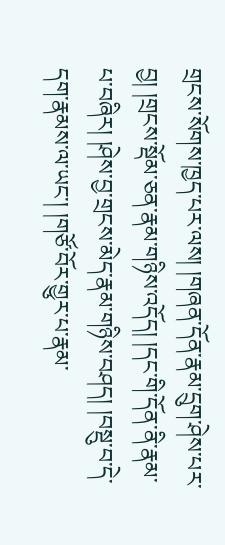གྲངས་སོགས་ཁྱད་པར་ལས། །གཞན་དོན་རྣམ་དྲུག་ཤེས་པར་བྱ། །གྲངས་སྡོམ་ཅན་རྣམ་གཉིས་འདོད། །དང་གི་དོན་ནི་རྣམ་པ་བཞིར། །ཤེས་བྱ་གྲངས་མེད་རྣམ་གཉིས་བཤད། །བསྡུ་བ་དེ་དག་རྣམས་ལ་ཡང་། །གཙོ་བོར་གྱུར་པ་རྣམ་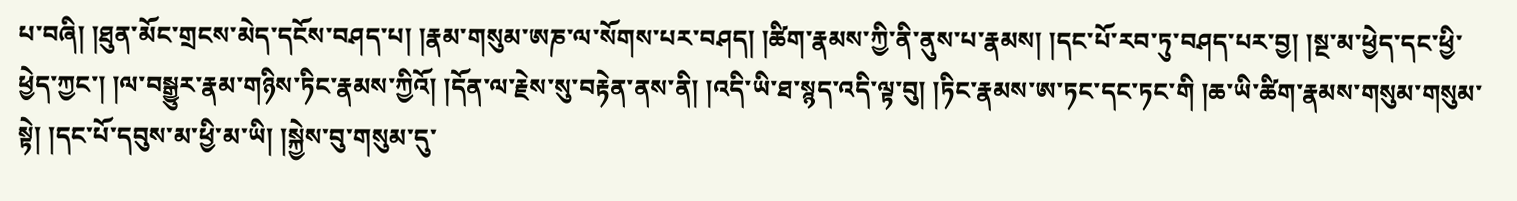པ་བཞི། །ཐུན་མོང་གྲངས་མེད་དངོས་བཤད་པ། །རྣམ་གསུམ་ཨཎ་ལ་སོགས་པར་བཤད། །ཚིག་རྣམས་ཀྱི་ནི་ནུས་པ་རྣམས། །དང་པོ་རབ་ཏུ་བཤད་པར་བྱ། །སྔ་མ་ཕྱེད་དང་ཕྱི་ཕྱེད་ཀྱང་། །ལ་བསྒྱུར་རྣམ་གཉིས་ཏིང་རྣམས་ཀྱིའོ། །དོན་ལ་རྗེས་སུ་བརྟེན་ནས་ནི། །འདི་ཡི་ཐ་སྙད་འདི་ལྟ་བུ། །ཏིང་རྣམས་ཨ་ཏང་དང་ཏང་གི །ཆ་ཡི་ཚིག་རྣམས་གསུམ་གསུམ་སྟེ། །དང་པོ་དབུས་མ་ཕྱི་མ་ཡི། །སྐྱེས་བུ་གསུམ་དུ་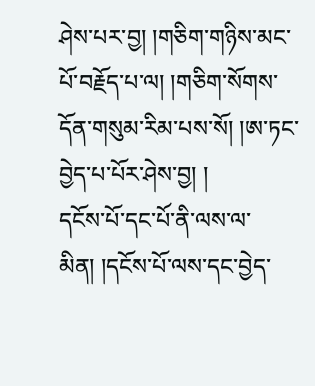ཤེས་པར་བྱ། །གཅིག་གཉིས་མང་པོ་བརྗོད་པ་ལ། །གཅིག་སོགས་དོན་གསུམ་རིམ་པས་སོ། །ཨ་ཏང་བྱེད་པ་པོར་ཤེས་བྱ། །
དངོས་པོ་དང་པོ་ནི་ལས་ལ་མིན། །དངོས་པོ་ལས་དང་བྱེད་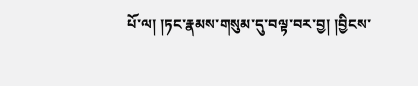པོ་ལ། །ཏང་རྣམས་གསུམ་དུ་བལྟ་བར་བྱ། །བྱིངས་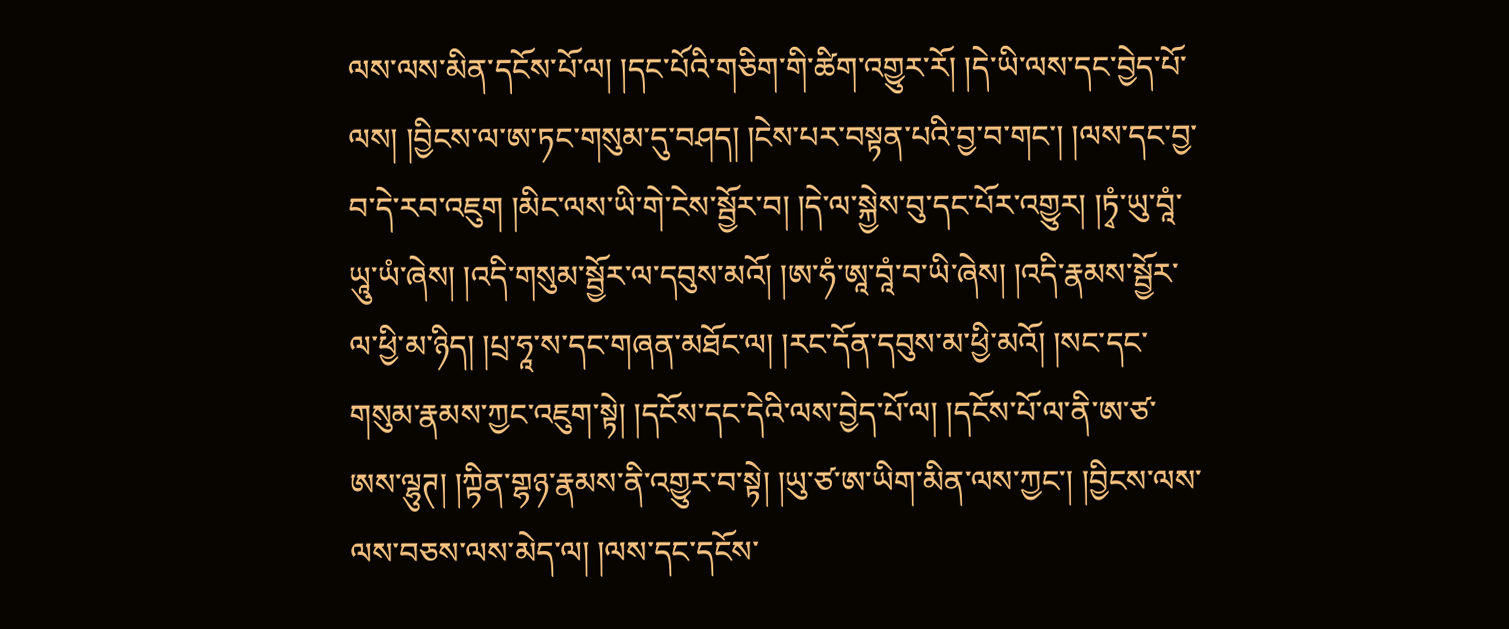ལས་ལས་མིན་དངོས་པོ་ལ། །དང་པོའི་གཅིག་གི་ཚིག་འགྱུར་རོ། །དེ་ཡི་ལས་དང་བྱེད་པོ་ལས། །བྱིངས་ལ་ཨ་ཏང་གསུམ་དུ་བཤད། །ངེས་པར་བསྟན་པའི་བྱ་བ་གང་། །ལས་དང་བྱ་བ་དེ་རབ་འཇུག །མིང་ལས་ཡི་གེ་ངེས་སྦྱོར་བ། །དེ་ལ་སྐྱེས་བུ་དང་པོར་འགྱུར། །ཏྭཾ་ཡུ་བཱཾ་ཡཱུ་ཡཾ་ཞེས། །འདི་གསུམ་སྦྱོར་ལ་དབུས་མའོ། །ཨ་ཧཾ་ཨཱ་བཱཾ་བ་ཡི་ཞེས། །འདི་རྣམས་སྦྱོར་ལ་ཕྱི་མ་ཉིད། །པྲ་ཧཱ་ས་དང་གཞན་མཐོང་ལ། །རང་དོན་དབུས་མ་ཕྱི་མའོ། །སང་དང་གསུམ་རྣམས་ཀྱང་འཇུག་སྟེ། །དངོས་དང་དེའི་ལས་བྱེད་པོ་ལ། །དངོས་པོ་ལ་ནི་ཨ་ཙ་ཨས་ལྷུཊ། །ཀྟིན་གྷཉ་རྣམས་ནི་འགྱུར་བ་སྟེ། །ཡུ་ཙ་ཨ་ཡིག་མིན་ལས་ཀྱང་། །བྱིངས་ལས་ལས་བཅས་ལས་མེད་ལ། །ལས་དང་དངོས་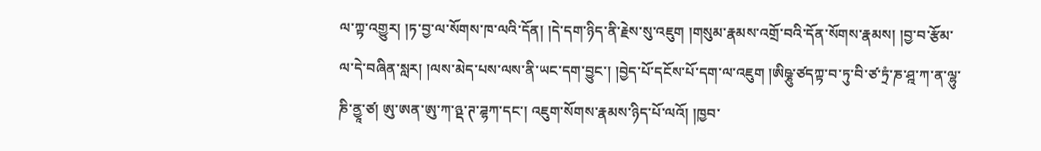ལ་ཀྟ་འགྱུར། །ཏ་བྱ་ལ་སོགས་ཁ་ལའི་དོན། །དེ་དག་ཉིད་ནི་རྗེས་སུ་འཇུག །གསུམ་རྣམས་འགྲོ་བའི་དོན་སོགས་རྣམས། །བྱ་བ་རྩོམ་ལ་དེ་བཞིན་སླར། །ལས་མེད་པས་ལས་ནི་ཡང་དག་བྱུང་། །བྱེད་པོ་དངོས་པོ་དག་ལ་འཇུག །ཨིཥྞུ་ཙདཀྟ་བ་ཏུ་བི་ཙ་ཏྲཾ་ཎ་ཤྰ་ཀ་ན་ལྷུ་ཎི་ནྱཱ་ཙ། ཨུ་ཨན་ཨུ་ཀ་ཉྡ་ཊ་ཌྷཀ་དང་། འཇུག་སོགས་རྣམས་ཉིད་པོ་ལའོ། །ཁྱབ་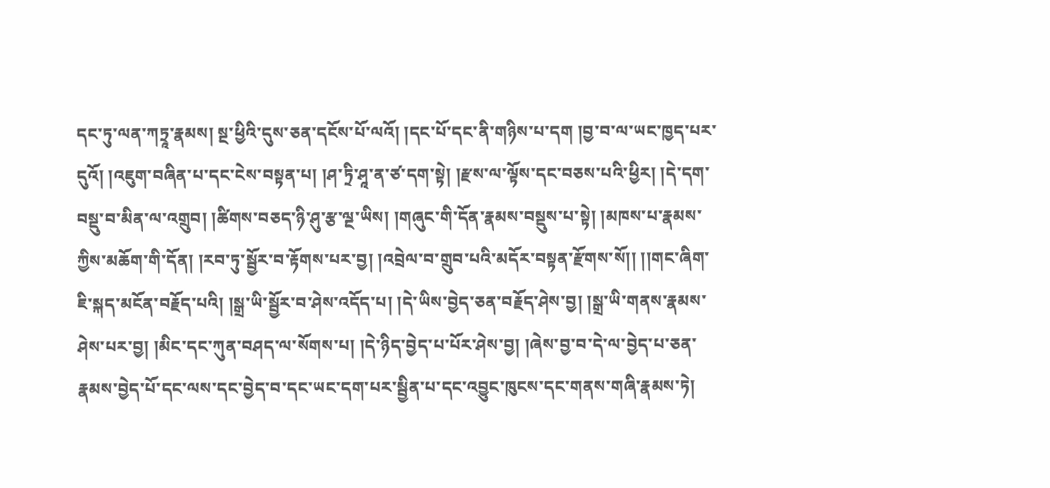དང་ཏུ་ལན་ཀཏྲཱ་རྣམས། སྔ་ཕྱིའི་དུས་ཅན་དངོས་པོ་ལའོ། །དང་པོ་དང་ནི་གཉིས་པ་དག །བྱ་བ་ལ་ཡང་ཁྱད་པར་དུའོ། །འཇུག་བཞིན་པ་དང་ངེས་བསྟན་པ། །ཤ་ཏྲི་ཤཱ་ན་ཙ་དག་སྟེ། །རྫས་ལ་ལྟོས་དང་བཅས་པའི་ཕྱིར། །དེ་དག་བསྡུ་བ་མིན་ལ་འགྲུབ། །ཚིགས་བཅད་ཉི་ཤུ་རྩ་ལྔ་ཡིས། །གཞུང་གི་དོན་རྣམས་བསྡུས་པ་སྟེ། །མཁས་པ་རྣམས་ཀྱིས་མཆོག་གི་དོན། །རབ་ཏུ་སྦྱོར་བ་རྟོགས་པར་བྱ། །འབྲེལ་བ་གྲུབ་པའི་མདོར་བསྟན་རྫོགས་སོ།། །།གང་ཞིག་ཇི་སྐད་མངོན་བརྗོད་པའི། །སྒྲ་ཡི་སྦྱོར་བ་ཤེས་འདོད་པ། །དེ་ཡིས་བྱེད་ཅན་བརྗོད་ཤེས་བྱ། །སྒྲ་ཡི་གནས་རྣམས་ཤེས་པར་བྱ། །མིང་དང་ཀུན་བཤད་ལ་སོགས་པ། །དེ་ཉིད་བྱེད་པ་པོར་ཤེས་བྱ། །ཞེས་བྱ་བ་དེ་ལ་བྱེད་པ་ཅན་རྣམས་བྱེད་པོ་དང་ལས་དང་བྱེད་བ་དང་ཡང་དག་པར་སྦྱིན་པ་དང་འབྱུང་ཁུངས་དང་གནས་གཞི་རྣམས་ཏེ།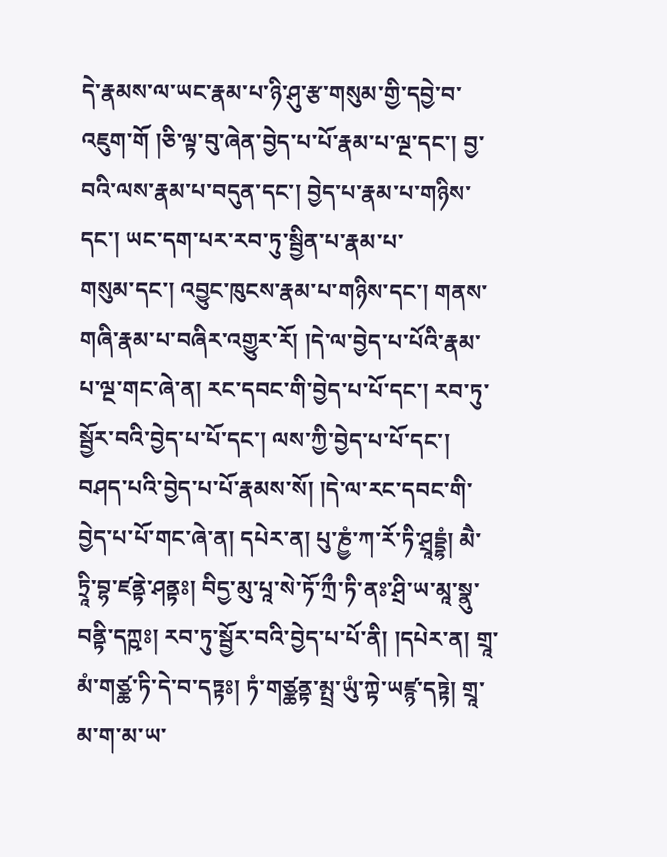དེ་རྣམས་ལ་ཡང་རྣམ་པ་ཉི་ཤུ་རྩ་གསུམ་གྱི་དབྱེ་བ་འཇུག་གོ །ཅི་ལྟ་བུ་ཞེན་བྱེད་པ་པོ་རྣམ་པ་ལྔ་དང་། བྱ་བའི་ལས་རྣམ་པ་བདུན་དང་། བྱེད་པ་རྣམ་པ་གཉིས་དང་། ཡང་དག་པར་རབ་ཏུ་སྦྱིན་པ་རྣམ་པ་
གསུམ་དང་། འབྱུང་ཁུངས་རྣམ་པ་གཉིས་དང་། གནས་གཞི་རྣམ་པ་བཞིར་འགྱུར་རོ། །དེ་ལ་བྱེད་པ་པོའི་རྣམ་པ་ལྔ་གང་ཞེ་ན། རང་དབང་གི་བྱེད་པ་པོ་དང་། རབ་ཏུ་སྦྱོར་བའི་བྱེད་པ་པོ་དང་། ལས་ཀྱི་བྱེད་པ་པོ་དང་། བཤད་པའི་བྱེད་པ་པོ་རྣམས་སོ། །དེ་ལ་རང་དབང་གི་བྱེད་པ་པོ་གང་ཞེ་ན། དཔེར་ན། པུ་ཎྱཾ་ཀ་རོ་ཏི་ཤྲཱདྡྷཾ། མཻ་ཏྲཱི་བྷ་ཛནྟེ་ཤནྟཿ། བིདྱ་མུ་པཱ་སེ་ཏོ་ཀྲྀ་ཏི་ནཿ་ཤྲི་ཡ་མཱ་སྣུ་བནྟི་དཀྵཿ། རབ་ཏུ་སྦྱོར་བའི་བྱེད་པ་པོ་ནི། །དཔེར་ན། གྲཱ་མཾ་གཙྪ་ཏི་དེ་བ་དཏྟཿ། ཏཾ་གཙྪནྟ་མྤྲ་ཡུཾ་ཀྟེ་ཡཛྙ་དཏྟེ། གྲཱ་མ་ག་མ་ཡ་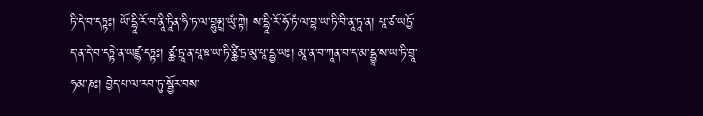ཏི་དེ་བ་དཏྟཿ། ཡོ་དྷཱི་རོ་བ་ནཱི་ཏཱིན་ཧི་ཏ་ལ་བྷུམྤྲ་ཡུཾ་ཀྟེ། ས་དྷཱི་རོ་ཧོ་ཏཾ་ལ་བྷ་ཡ་ཏི་བི་ནཱ་ཏཱ་ན། པཱ་ཙ་ཡཏྱོ་ད་ན་དེ་བ་དཏྟེ་ན་ཡཛྙ་དཏྟཿ། ཙྪ་ཏྲཱ་ན་པཱ་ཋ་ཡ་ཏི་ཙྪི་ཏྲ་མུ་པཱ་དྷྱ་ཡཿ། མཱ་ན་བ་ཀཱན་བ་ད་མ་དྷྱཱ་ས་ཡ་ཏི་བྲཱ་ཧམ་ཎཿ། བྱེད་པ་ལ་རབ་ཏུ་སྦྱོར་བས་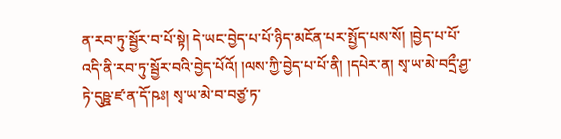ན་རབ་ཏུ་སྦྱོར་བ་པོ་སྟེ། དེ་ཡང་བྱེད་པ་པོ་ཉིད་མངོན་པར་སྤྱོད་པས་སོ། །བྱེད་པ་པོ་འདི་ནི་རབ་ཏུ་སྦྱོར་བའི་བྱེད་པོའོ། །ལས་ཀྱི་བྱེད་པ་པོ་ནི། །དཔེར་ན། སྭ་ཡ་མེ་བདྲྀ་ཤྱ་ཏེ་དུཥྛ་ཛ་ན་དོ་ཥཿ། སྭ་ཡ་མེ་བ་བཙྱ་ཏ་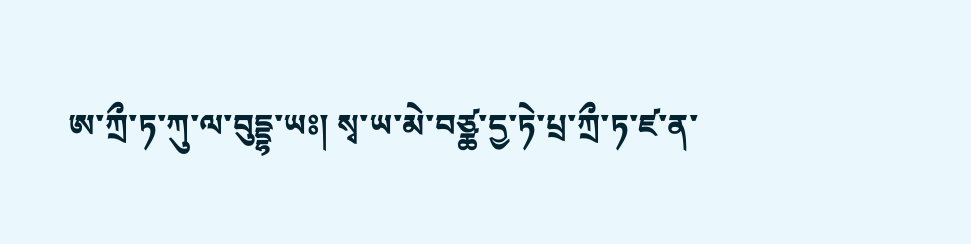ཨ་ཀྲྀ་ཏ་ཀུ་ལ་བུདྡྷ་ཡཿ། སྭ་ཡ་མེ་བཙྪ་དྱ་ཏེ་པྲ་ཀྲྀ་ཏ་ཛ་ན་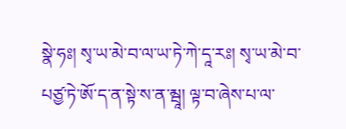སྣེ་ཧཿ། སྭ་ཡ་མེ་བ་ལ་ཡ་ཏེ་ཀེ་དཱ་རཿ། སྭ་ཡ་མེ་བ་པཙྱ་ཏེ་ཨོ་ད་ན་སྟེ་ས་ན་མྦཱ། ལྟ་བ་ཞེས་པ་ལ་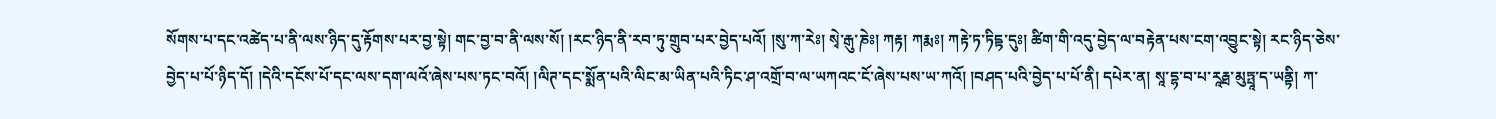སོགས་པ་དང་འཚེད་པ་ནི་ལས་ཉིད་དུ་རྟོགས་པར་བྱ་སྟེ། གང་བྱ་བ་ནི་ལས་སོ། །རང་ཉིད་ནི་རབ་ཏུ་གྲུབ་པར་བྱེད་པའོ། །སུ་ཀ་རེཿ། སྭེ་རྒུ་ཎེཿ། ཀརྟ། ཀརྨཿ། ཀརྟེ་ཏ་ཏིདྟ་དུཿ། ཚིག་གི་འདུ་བྱེད་ལ་བརྟེན་པས་ངག་འབྱུང་སྟེ། རང་ཉིད་ཅེས་བྱེད་པ་པོ་ཉིད་དོ། །དེའི་དངོས་པོ་དང་ལས་དག་ལའོ་ཞེས་པས་ཏང་བའོ། །ལིཊ་དང་སྨོན་པའི་ལིང་མ་ཡིན་པའི་ཏིང་ཤ་འགྲོ་བ་ལ་ཡཀའང་ངོ་ཞེས་པས་ཡ་ཀའོ། །བཤད་པའི་བྱེད་པ་པོ་ནི། དཔེར་ན། སཱ་དྷ་བ་པ་རཱརྠ་མུཏྤཱ་ད་ཡནྟི། ཀ་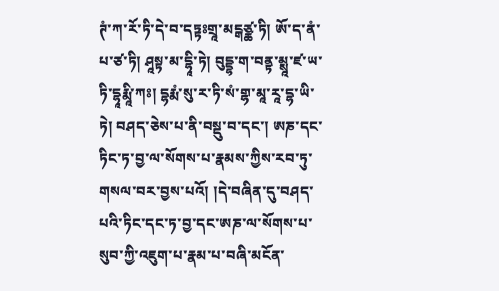ཊཾ་ཀ་རོ་ཏི་དེ་བ་དཏྟཿགྲཱ་མངྒཙྪ་ཏི། ཨོ་ད་ནཾ་པ་ཙ་ཏི། ཤཱསྟ་མ་དྷཱི་ཏེ། བུདྡྷ་ག་བནྟ་མྶཱ་ཛ་ཡ་ཏི་དྷཱརྨཱི་ཀཿ། དྷརྨཾ་སུ་ར་ཏི་སཾ་གྷ་མཱ་རཱ་དྷ་ཡི་ཏེ། བཤད་ཅེས་པ་ནི་བསྡུ་བ་དང་། ཨཎ་དང་ཏིང་ཏ་བྱ་ལ་སོགས་པ་རྣམས་ཀྱིས་རབ་ཏུ་གསལ་བར་བྱས་པའོ། །དེ་བཞིན་དུ་བཤད་པའི་ཏིང་དང་ཏ་བྱ་དང་ཨཎ་ལ་སོགས་པ་སུབ་ཀྱི་འཇུག་པ་རྣམ་པ་བཞི་མངོན་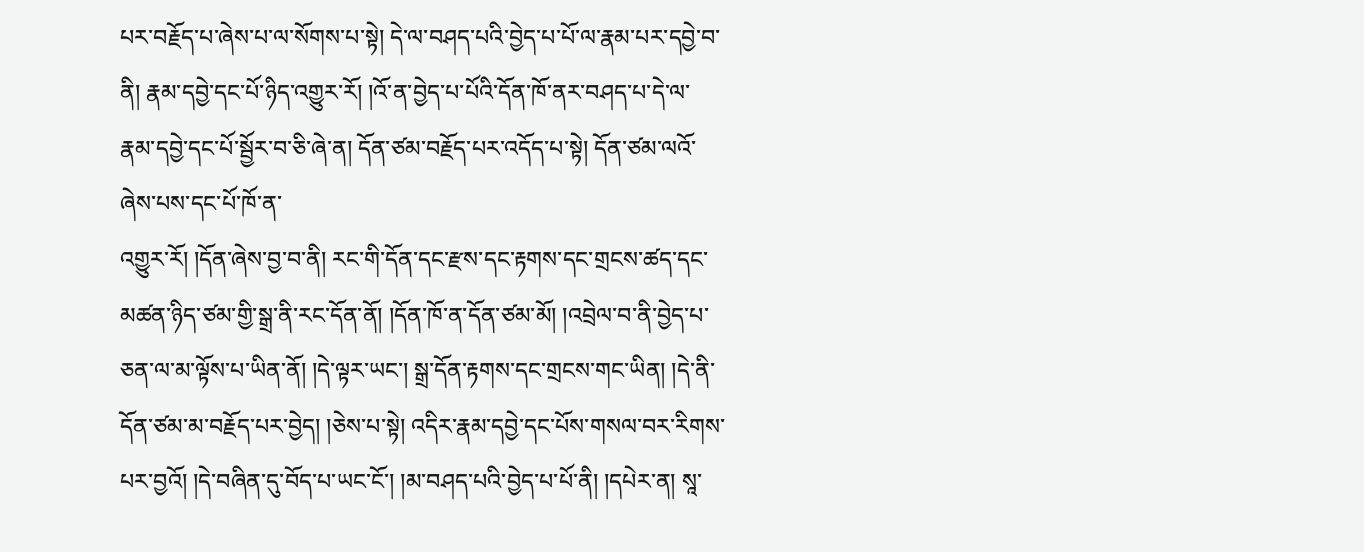པར་བརྗོད་པ་ཞེས་པ་ལ་སོགས་པ་སྟེ། དེ་ལ་བཤད་པའི་བྱེད་པ་པོ་ལ་རྣམ་པར་དབྱེ་བ་ནི། རྣམ་དབྱེ་དང་པོ་ཉིད་འགྱུར་རོ། །འོ་ན་བྱེད་པ་པོའི་དོན་ཁོ་ནར་བཤད་པ་དེ་ལ་རྣམ་དབྱེ་དང་པོ་སྦྱོར་བ་ཅི་ཞེ་ན། དོན་ཙམ་བརྗོད་པར་འདོད་པ་སྟེ། དོན་ཙམ་ལའོ་ཞེས་པས་དང་པོ་ཁོ་ན་
འགྱུར་རོ། །དོན་ཞེས་བྱ་བ་ནི། རང་གི་དོན་དང་རྫས་དང་རྟགས་དང་གྲངས་ཚད་དང་མཚན་ཉིད་ཙམ་གྱི་སྒྲ་ནི་རང་དོན་ནོ། །དོན་ཁོ་ན་དོན་ཙམ་མོ། །འབྲེལ་བ་ནི་བྱེད་པ་ཅན་ལ་མ་ལྟོས་པ་ཡིན་ནོ། །དེ་ལྟར་ཡང་། སྒྲ་དོན་རྟགས་དང་གྲངས་གང་ཡིན། །དེ་ནི་དོན་ཙམ་མ་བརྗོད་པར་བྱེད། །ཅེས་པ་སྟེ། འདིར་རྣམ་དབྱེ་དང་པོས་གསལ་བར་རིགས་པར་བྱའོ། །དེ་བཞིན་དུ་བོད་པ་ཡང་ངོ་། །མ་བཤད་པའི་བྱེད་པ་པོ་ནི། །དཔེར་ན། སཱ་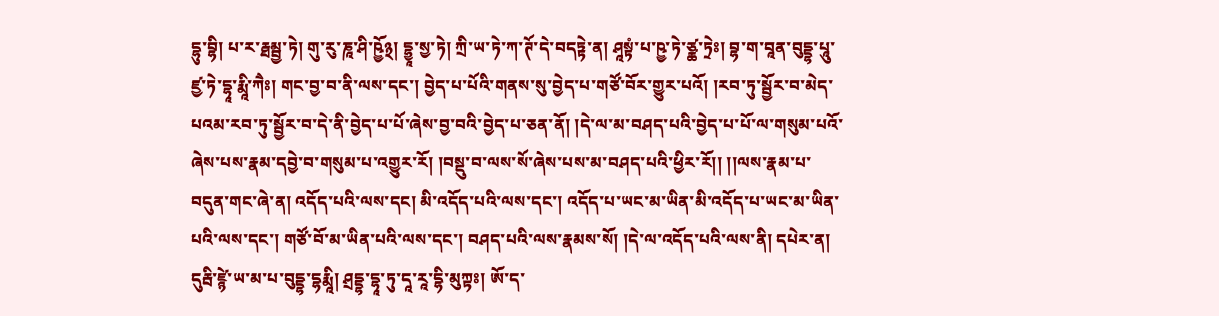དྷུ་བྷི། པ་ར་རྠམྦྱ་ཏེ། གུ་རུ་ཎཱ་ཤི་ཥྱོ྅། དྷྱཱ་སྱ་ཏེ། ཀྲི་ཡ་ཏེ་ཀ་ཊོ་དེ་བདཏྟེ་ན། ཤཱསྟཾ་པ་ཥྱ་ཏེ་ཙྪ་ཏྲེཿ། བྷ་ག་བཱན་བུདྡྷ་པཱུ་ཛྱ་ཏེ་དྷཱ་རྨཱི་ཀཻཿ། གང་བྱ་བ་ནི་ལས་དང་། བྱེད་པ་པོའི་གནས་སུ་བྱེད་པ་གཙོ་བོར་གྱུར་པའོ། །རབ་ཏུ་སྦྱོར་བ་མེད་པའམ་རབ་ཏུ་སྦྱོར་བ་དེ་ནི་བྱེད་པ་པོ་ཞེས་བྱ་བའི་བྱེད་པ་ཅན་ནོ། །དེ་ལ་མ་བཤད་པའི་བྱེད་པ་པོ་ལ་གསུམ་པའོ་ཞེས་པས་རྣམ་དབྱེ་བ་གསུམ་པ་འགྱུར་རོ། །བསྡུ་བ་ལས་སོ་ཞེས་པས་མ་བཤད་པའི་ཕྱིར་རོ།། །།ལས་རྣམ་པ་བདུན་གང་ཞེ་ན། འདོད་པའི་ལས་དང། མི་འདོད་པའི་ལས་དང་། འདོད་པ་ཡང་མ་ཡིན་མི་འདོད་པ་ཡང་མ་ཡིན་པའི་ལས་དང་། གཙོ་བོ་མ་ཡིན་པའི་ལས་དང་། བཤད་པའི་ལས་རྣམས་སོ། །དེ་ལ་འདོད་པའི་ལས་ནི། དཔེར་ན། དུརྦི་ཛྙེ་ཡ་མ་པ་བུདྡྷ་དྷརྨཱི། ཤྲདྡྷ་དྷཱ་ཏུ་དཱ་རཱ་དྷི་མུཀྟཿ། ཨོ་ད་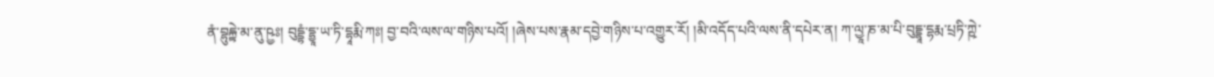ནཾ་བྷུདྐྟེ་མ་ནུ་ཥྱཿ། བུདྡྷཾ་དྷྱཱ་ཡ་ཏི་དྷཱརྨི་ཀཿ། བྱ་བའི་ལས་ལ་གཉིས་པའོ། །ཞེས་པས་རྣམ་དབྱེ་གཉིས་པ་འགྱུར་རོ། །མི་འདོད་པའི་ལས་ནི་དཔེར་ན། ཀ་ལྱཱ་ཎ་མ་པི་བུདྡྷཱ་དྷརྨ་པྲཏི་ཀྵེ་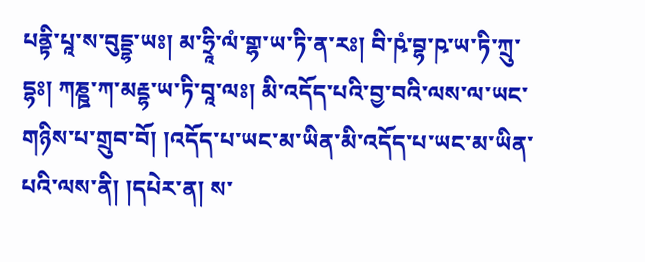པནྟི་པཱ་ས་བུདྡྷ་ཡཿ། མ་ཧྲཱི་ལཾ་གྷ་ཡ་ཏི་ན་རཿ། བི་ཥཾ་བྷ་ཥ་ཡ་ཏི་ཀྲུ་དྷཿ། ཀཎྛ་ཀ་མརྡྷ་ཡ་ཏི་བཱ་ལཿ། མི་འདོད་པའི་བྱ་བའི་ལས་ལ་ཡང་གཉིས་པ་གྲུབ་བོ། །འདོད་པ་ཡང་མ་ཡིན་མི་འདོད་པ་ཡང་མ་ཡིན་པའི་ལས་ནི། །དཔེར་ན། ས་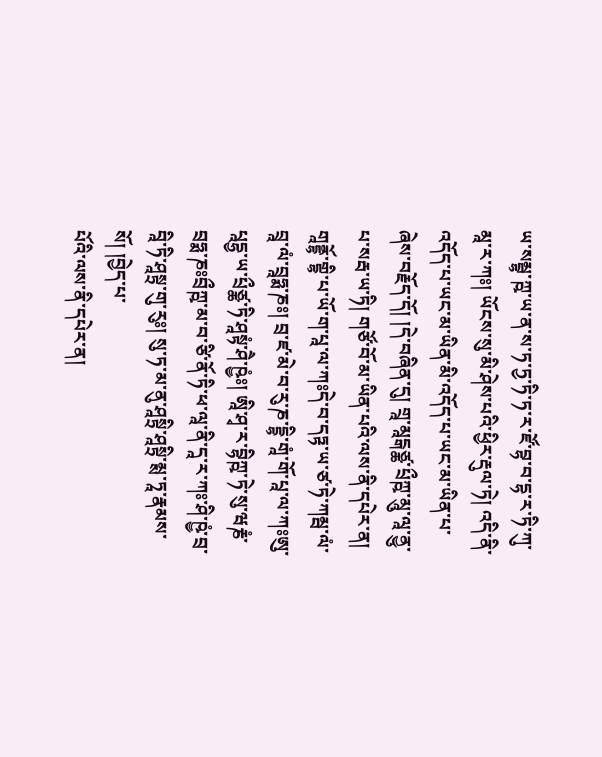ཡ་སམྦྷ་ཀྵ་ཡ་ན་ས་ཏ་ཏྱ་ཏི་ཏ་ར་ཛོ་བྷ་བ་དྷ་ར་ཏི་ཀུ་མཱ་ར་ཀཿ། ཡོངས་སུ་མི་ཤེས་པའི་ཕྱིར་རྡུལ་ཏེ། འདི་ནི་འདོད་པ་ཡང་མ་ཡིན་མི་འདོད་པ་ཡང་མ་ཡིན་པ་ཞེས་བརྗོད་དོ། །དེ་བཞིན་དུ། གྲཱ་མཱངྒཙྪ་པྲྀཀྵ་མཱུ་ལཱ་ནྱུ་པ་སརྦ་ཡ་ཏི། གཙོ་བོ་མ་ཡིན་པའི་ལས་ནི་དཔེར་ན། གཱནྡྷོ་གྡྷི་པ་ཡོ་ག་པཱ་ལ་ཀཿདེ་བ་དཏྟ་ཡ་ཙ་ཏེ་ཀམྦ་ལཾ་བྲཱ་ལཾ་བྲཱཧྨ་ཎཿ། བྲ་ཛ་མེ་བ་རུ་ཎ་དྡྷི་གཱཾ་གོ་པཱ་ལ་ཀཿཨུ་པཱདྷྱ་ཡ་པྲྀཙྪ་ཏི་ཤཱསྟཾ་ཤཻ་ཥྱཾཿ། ཨཱི་ཤྭ་ར་བྷིཀྵ་ཏེ་སུ་ཝརྞཾ་བྲཧྨ་ཎཿབྲྀཀྵ་མ་བ་ཙི་ནོ་ཏི་ཕ་ལཱ་ནི་དཱ་ར་ཀཿ་ཤི་ཥྱཾ་བྲ་བཱི་ཏི་ཤཱསྟྲ་གུ་རུཿ། སུ་ཏ་མ་ནུ་ཤཱསྟྲི་ཤཱསྟྲི་མྶ་ཏཱ་རྣམས་སོ། །བྱེད་པ་
པོའི་ལས་ནི་དཔེར་ན།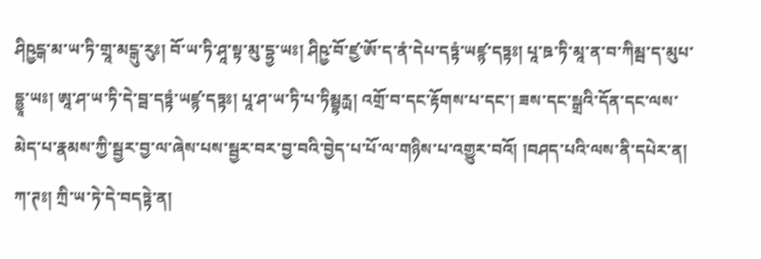ཤིཥྱངྒ་མ་ཡ་ཏི་གྲཱ་མངྒུ་རུཿ། བོ་ཡ་ཏི་ཤཱ་སྟ་མུ་དྷྱ་ཡཿ། ཤིཥྱ་བོ་ཛྱ་ཨོ་ད་ནཾ་དེཔ་དཏྟཾ་ཡཛྙ་དཏྟཿ། པཱ་ཋ་ཏི་མཱ་ན་བ་ཀིམྦ་ད་མུཔ་དྷྱཱ་ཡཿ། ཨཱ་ཤ་ཡ་ཏི་དེ་བྦ་དཏྟཾ་ཡཛྙ་དཏྟཿ། པཱ་ཤ་ཡ་ཏི་པ་ཏིམྦྷརྻ། འགྲོ་བ་དང་རྟོགས་པ་དང་། ཟས་དང་སྒྲའི་དོན་དང་ལས་མེད་པ་རྣམས་ཀྱི་སྦྱར་བྱ་ལ་ཞེས་པས་སྦྱར་བར་བྱ་བའི་བྱེད་པ་པོ་ལ་གཉིས་པ་འགྱུར་བའོ། །བཤད་པའི་ལས་ནི་དཔེར་ན། ཀ་ཊཿ། ཀྲི་ཡ་ཏེ་དེ་བདཏྟེ་ན།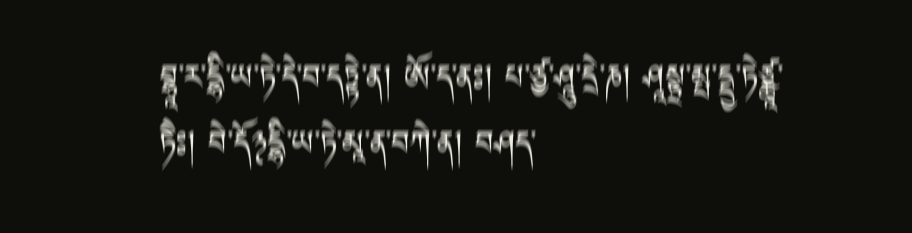བྷཱ་ར་དྷི་ཡ་ཏེ་དེ་བ་དཏྟེ་ན། ཨོ་ད་ནཿ། པ་ཙྱ་ཤཱུ་དྲེ་ཎ། ཤཱསྟྲ་མྤ་དྡྱ་ཏེཙྪཱ་ཏཻཿ། བེ་དོ྅དྷི་ཡ་ཏེ་མཱ་ན་བཀེ་ན། བཤད་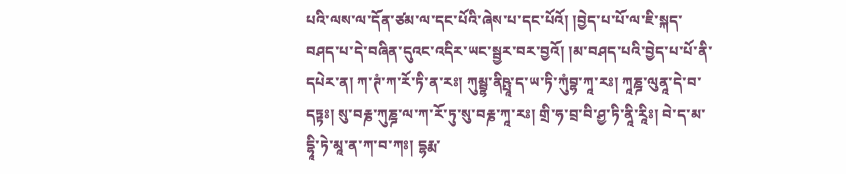པའི་ལས་ལ་དོན་ཙམ་ལ་དང་པོའི་ཞེས་པ་དང་པོའོ། །བྱེད་པ་པོ་ལ་ཇི་སྐད་བཤད་པ་དེ་བཞིན་དུའང་འདིར་ཡང་སྦྱར་བར་བྱའོ། །མ་བཤད་པའི་བྱེད་པ་པོ་ནི་དཔེར་ན། ཀ་ཊཾ་ཀ་རོ་ཏི་ན་རཿ། ཀུམྦྷ་ནིཥྤཱ་ད་ཡ་ཏི་ཀུཾབྷ་ཀཱ་རཿ། ཀཱཎྜ་ལུནཱ་དེ་བ་དཏྟཿ། སུ་བརྞ་ཀུཎྜ་ལ་ཀ་རོ་ཏུ་སུ་བརྞ་ཀཱ་རཿ། གྲི་ཧ་བྲ་བི་ཤྱ་ཏི་ནཱི་རཱིཿ། བེ་ད་མ་དྷཱི་ཏེ་མཱ་ན་ཀ་བ་ཀཿ། དྷརྨ་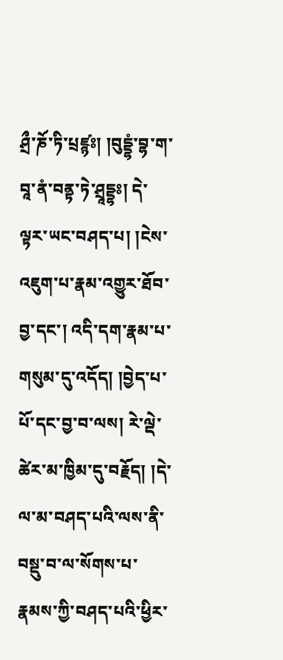ཤྲྀ་ཎོ་ཏི་པྲཛྙཿ། །བུདྡྷཾ་བྷ་ག་བཱ་ནཾ་བནྟ་ཏེ་ཤྲཱདྡྷཿ། དེ་ལྟར་ཡང་བཤད་པ། །ངེས་འཇུག་པ་རྣམ་འགྱུར་ཐོབ་བྱ་དང་། འདི་དག་རྣམ་པ་གསུམ་དུ་འདོད། །བྱེད་པ་པོ་དང་བྱ་བ་ལས། རེ་ལྡེ་ཚེར་མ་ཁྱིམ་དུ་བརྗོད། །དེ་ལ་མ་བཤད་པའི་ལས་ནི་བསྡུ་བ་ལ་སོགས་པ་རྣམས་ཀྱི་བཤད་པའི་ཕྱིར་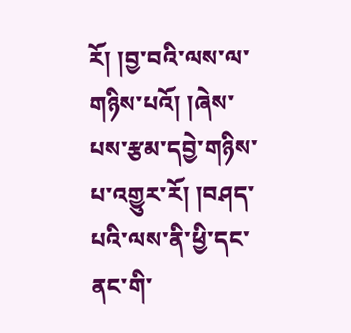རོ། །བྱ་བའི་ལས་ལ་གཉིས་པའོ། །ཞེས་པས་རྩམ་དབྱེ་གཉིས་པ་འགྱུར་རོ། །བཤད་པའི་ལས་ནི་ཕྱི་དང་ནང་གི་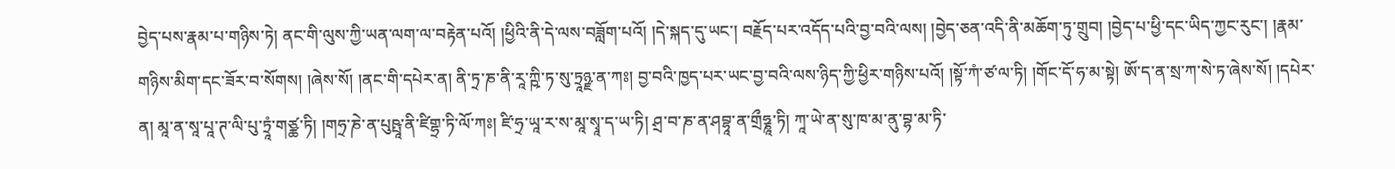བྱེད་པས་རྣམ་པ་གཉིས་ཏེ། ནང་གི་ལུས་ཀྱི་ཡན་ལག་ལ་བརྟེན་པའོ། །ཕྱིའི་ནི་དེ་ལས་བཟློག་པའོ། །དེ་སྐད་དུ་ཡང་། བརྗོད་པར་འདོད་པའི་བྱ་བའི་ལས། །བྱེད་ཅན་འདི་ནི་མཆོག་ཏུ་གྲུབ། །བྱེད་པ་ཕྱི་དང་ཡིད་ཀྱང་རུང་། །རྣམ་གཉིས་མིག་དང་ཟོར་བ་སོགས། །ཞེས་སོ། །ནང་གི་དཔེར་ན། ནི་ཏྲ་ཎ་ནི་རཱ་ཀྵི་ཏ་སུ་ཏྲཱཉྫ་ན་ཀཿ། བྱ་བའི་ཁྱད་པར་ཡང་བྱ་བའི་ལས་ཉིད་ཀྱི་ཕྱིར་གཉིས་པའོ། །སྟོ་ཀཾ་ཙ་ལ་ཏི། །གོང་དོ་ཧ་མ་སྟེ། ཨོ་ད་ན་སྲ་ཀ་སེ་ཏ་ཞེས་སོ། །དཔེར་ན། མཱ་ན་སཱ་པཱ་ཊ་ལི་པུ་ཏྲཱཾ་གཙྪ་ཏི། །གཧྲ་ཎེ་ན་པུཥྤཱ་ནི་ཛིགྷྲ་ཏི་ལོ་ཀཿ། ཛི་ཧྲ་ཡཱ་ར་ས་མཱ་སྭཱ་ད་ཡ་ཏི། ཤྲ་བ་ཎ་ན་ཤབྷཱ་ན་གྲྀཧྞཱ་ཏི། ཀཱ་ཡེ་ན་སུ་ཁ་མ་ནུ་བྷ་མ་ཏི་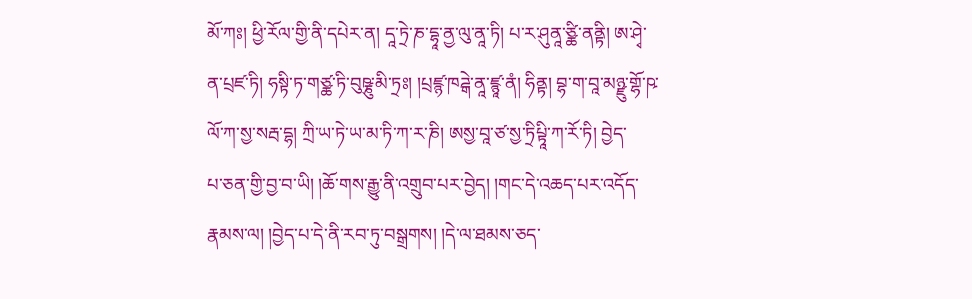མོ་ཀཿ། ཕྱི་རོལ་གྱི་ནི་དཔེར་ན། དཱ་ཏྲེ་ཎ་དྷཱ་ནྱ་ལུ་ནཱ་ཏི། པ་ར་ཤུནཱ་ཙྪི་ནནྟི། ཨ་ཤྭེ་ན་པྲཛ་ཏི། ཧསྟི་ཏ་གཙྪ་ཏི་བུཥྞུ་མི་ཏྲཿ། །པྲཛྙ་ཁཌྒེ་ནཱ་ཛྙཱ་ནཾ། ཧིནྟ། བྷ་ག་བཱ་མཉྫུ་གྷོ་ཥ་ལོ་ཀ་སྱ་སརྦ་དྷ། ཀྲི་ཡ་ཏེ་ཡ་མ་ཏི་ཀ་ར་ཎི། ཨསྱ་བཱ་ཙ་སྱ་ཏྲིཔྟཱི་ཀ་རོ་ཏི། བྱེད་
པ་ཅན་གྱི་བྱ་བ་ཡི། །ཆོ་གས་རྒྱུ་ནི་འགྲུབ་པར་བྱེད། །གང་དེ་འཆད་པར་འདོད་རྣམས་ལ། །བྱེད་པ་དེ་ནི་རབ་ཏུ་བསྒྲགས། །དེ་ལ་ཐམས་ཅད་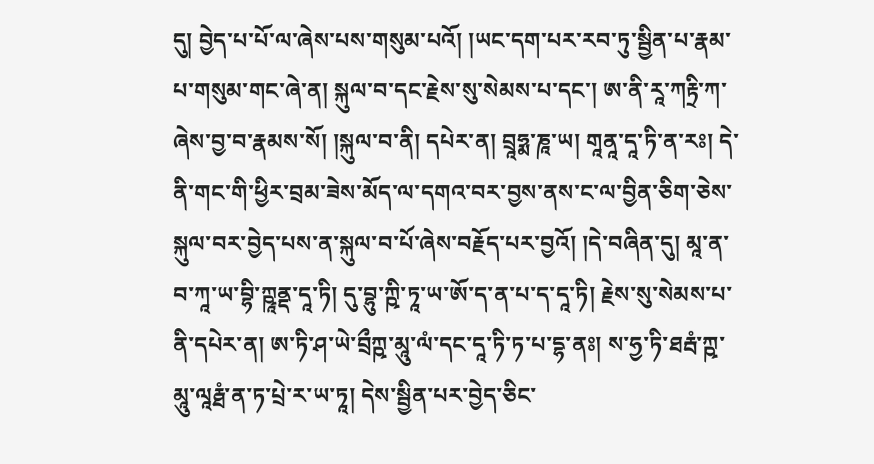དུ། བྱེད་པ་པོ་ལ་ཞེས་པས་གསུམ་པའོ། །ཡང་དག་པར་རབ་ཏུ་སྦྱིན་པ་རྣམ་པ་གསུམ་གང་ཞེ་ན། སྐུལ་བ་དང་རྗེས་སུ་སེམས་པ་དང་། ཨ་ནི་རཱ་ཀརྟྲི་ཀ་ཞེས་བྱ་བ་རྣམས་སོ། །སྐུལ་བ་ནི། དཔེར་ན། བྲཱཧྨ་ཎཱ་ཡ། གཱནཱ་དཱ་ཏི་ན་རཿ། དེ་ནི་གང་གི་ཕྱིར་བྲམ་ཟེས་མོད་ལ་དགའ་བར་བྱས་ནས་ང་ལ་བྱིན་ཅིག་ཅེས་སྐུལ་བར་བྱེད་པས་ན་སྐུལ་བ་པོ་ཞེས་བརྗོད་པར་བྱའོ། །དེ་བཞིན་དུ། མཱ་ན་བ་ཀཱ་ཡ་བྷི་ཀྵཱནྡ་དཱ་ཏི། དུ་བྷུ་ཀྵི་ཏཱ་ཡ་ཨོ་ད་ན་པ་ད་དཱ་ཏི། རྗེས་སུ་སེམས་པ་ནི་དཔེར་ན། ཨ་ཏི་ཤ་ཡེ་བྲྀཀྵ་མཱུ་ལཾ་དང་དཱ་ཏི་ཏ་པ་དྷ་ནཿ། ས་ཧྱ་ཏི་ཐརྦཾ་ཀྵ་མཱུ་ལཱརྠཾ་ན་ཏ་པྲེ་ར་ཡ་ཏཱ། དེས་སྦྱིན་པར་བྱེད་ཅིང་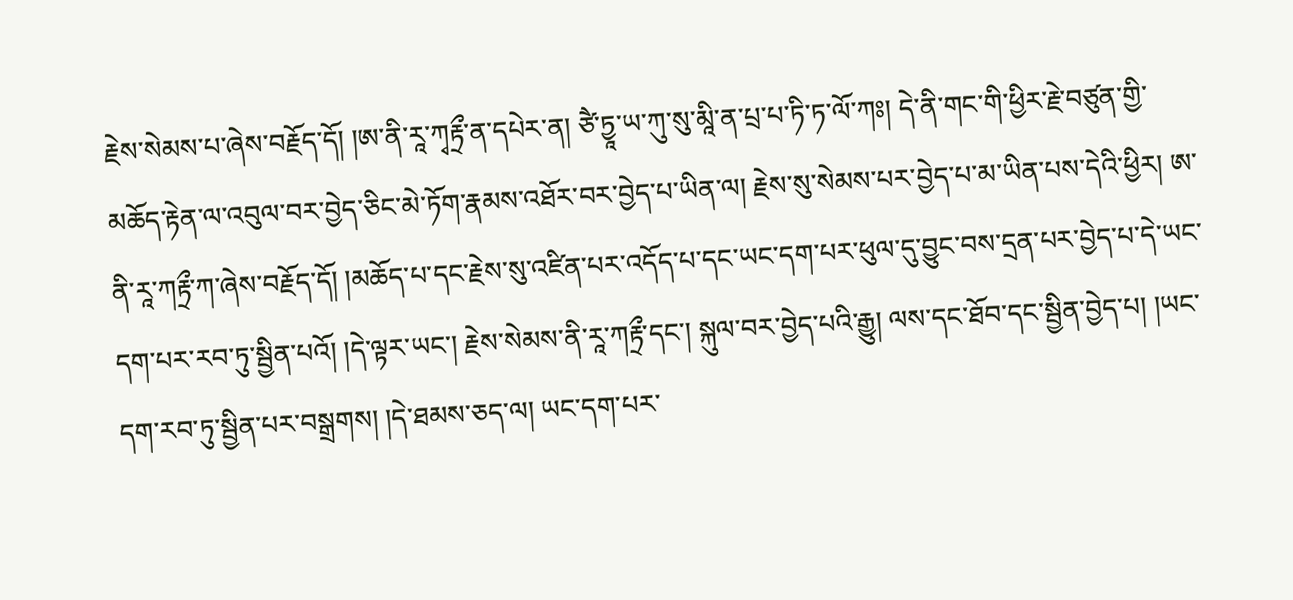རྗེས་སེམས་པ་ཞེས་བརྗོད་དོ། །ཨ་ནི་རཱ་ཀྭརྟྲྀ་ན་དཔེར་ན། ཙཻ་ཏྱཱ་ཡ་ཀུ་སུ་མཱི་ན་པྲ་པ་ཏི་ཏ་ལོ་ཀཿ། དེ་ནི་གང་གི་ཕྱིར་རྗེ་བཙུན་གྱི་མཆོད་རྟེན་ལ་འབུལ་བར་བྱེད་ཅིང་མེ་ཏོག་རྣམས་འཐོར་བར་བྱེད་པ་ཡིན་ལ། རྗེས་སུ་སེམས་པར་བྱེད་པ་མ་ཡིན་པས་དེའི་ཕྱིར། ཨ་ནི་རཱ་ཀརྟྲྀ་ཀ་ཞེས་བརྗོད་དོ། །མཆོད་པ་དང་རྗེས་སུ་འཛིན་པར་འདོད་པ་དང་ཡང་དག་པར་ཕུལ་དུ་བྱུང་བས་དྲན་པར་བྱེད་པ་དེ་ཡང་དག་པར་རབ་ཏུ་སྦྱིན་པའོ། །དེ་ལྟར་ཡང་། རྗེས་སེམས་ནི་རཱ་ཀརྟྲྀ་དང་། སྐུལ་བར་བྱེད་པའི་རྒྱུ། ལས་དང་ཐོབ་དང་སྦྱིན་བྱེད་པ། །ཡང་དག་རབ་ཏུ་སྦྱིན་པར་བསྒྲགས། །དེ་ཐམས་ཅད་ལ། ཡང་དག་པར་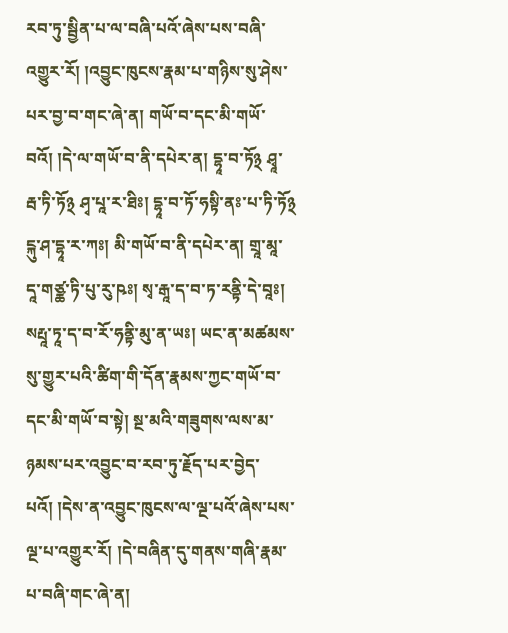རབ་ཏུ་སྦྱིན་པ་ལ་བཞི་པའོ་ཞེས་པས་བཞི་འགྱུར་རོ། །འབྱུང་ཁུངས་རྣམ་པ་གཉིས་སུ་ཤེས་པར་བྱ་བ་གང་ཞེ་ན། གཡོ་བ་དང་མི་གཡོ་བའོ། །དེ་ལ་གཡོ་བ་ནི་དཔེར་ན། དྷཱ་བ་ཏོ྅ ཤྭཱ་རྦ་ཏི་ཏོ྅ ཤྭ་པཱ་ར་ཐིཿ། དྷཱ་བ་ཏོ་ཧསྟི་ནཿ་པ་ཏི་ཏོ྅ངྐུ་ཤ་དྷཱ་ར་ཀཿ། མི་གཡོ་བ་ནི་དཔེར་ན། གྲཱ་མཱ་དཱ་གཙྪ་ཏི་པུ་རུ་ཥཿ། སྭ་རྒཱ་ད་བ་ཏ་རནྟི་དེ་བཱཿ། སརྤཱ་ཏཱ་ད་བ་རོ་ཧནྟི་མུ་ན་ཡཿ། ཡང་ན་མཚམས་སུ་གྱུར་པའི་ཚིག་གི་དོན་རྣམས་ཀྱང་གཡོ་བ་དང་མི་གཡོ་བ་སྟེ། སྔ་མའི་གཟུགས་ལས་མ་ཉམས་པར་འབྱུང་བ་རབ་ཏུ་རྗོད་པར་བྱེད་པའོ། །དེས་ན་འབྱུང་ཁུངས་ལ་ལྔ་པའོ་ཞེས་པས་ལྔ་པ་འགྱུར་རོ། །དེ་བཞིན་དུ་གནས་གཞི་རྣམ་པ་བཞི་གང་ཞེ་ན།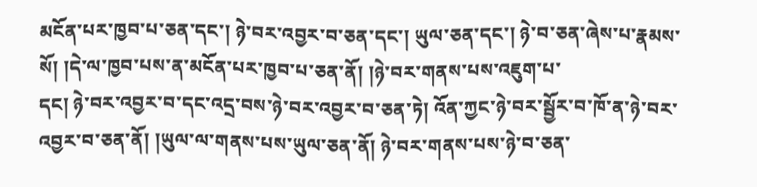མངོན་པར་ཁྱབ་པ་ཅན་དང་། ཉེ་བར་འབྱར་བ་ཅན་དང་། ཡུལ་ཅན་དང་། ཉེ་བ་ཅན་ཞེས་པ་རྣམས་སོ། །དེ་ལ་ཁྱབ་པས་ན་མངོན་པར་ཁྱབ་པ་ཅན་ནོ། །ཉེ་བར་གནས་པས་འཇུག་པ་
དང། ཉེ་བར་འབྱར་བ་དང་འདྲ་བས་ཉེ་བར་འབྱར་བ་ཅན་ཏེ། འོན་ཀྱང་ཉེ་བར་སྦྱོར་བ་ཁོ་ན་ཉེ་བར་འབྱར་བ་ཅན་ནོ། །ཡུལ་ལ་གནས་པས་ཡུལ་ཅན་ནོ། ཉེ་བར་གནས་པས་ཉེ་བ་ཅན་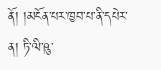ནོ། །མངོན་པར་ཁྱབ་པ་ནི་དཔེར་ན། ཏི་ལི་ཥུ་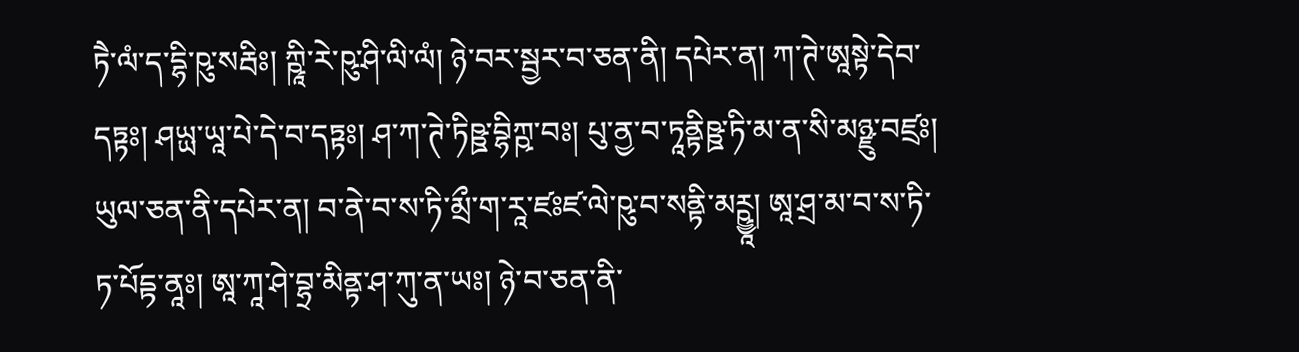ཏཻ་ལཾ་ད་དྷི་ཥུ་སརྦིཿ། ཀྵཱི་རེ་ཥུ་ཤི་ལི་ལཾ། ཉེ་བར་སྦྱར་བ་ཅན་ནི། དཔེར་ན། ཀ་ཊེ་ཨཱསྟེ་དེབ་དཏྟཿ། ཤཡྻ་ཡཱ་པེ་དེ་བ་དཏྟཿ། ཤ་ཀ་ཊེ་ཏིཥྛ་བྷིཀྵ་བཿ། པུ་ནྱ་བ་ཏཱནྟིཥྛ་ཏི་མ་ན་སི་མཉྫུ་བཛྲཿ། ཡུལ་ཅན་ནི་དཔེར་ན། བ་ནེ་བ་ས་ཏི་མྲྀ་ག་རཱ་ཛཿཛ་ལེ་ཥུ་བ་སནྟི་མཪྵྱཱ། ཨཱ་ཤྲ་མ་བ་ས་ཏི་ཏ་པོདྟ་ནཱཿ། ཨཱ་ཀཱ་ཤེ་བྷྲ་མིནྟ་ཤ་ཀུ་ན་ཡཿ། ཉེ་བ་ཅན་ནི་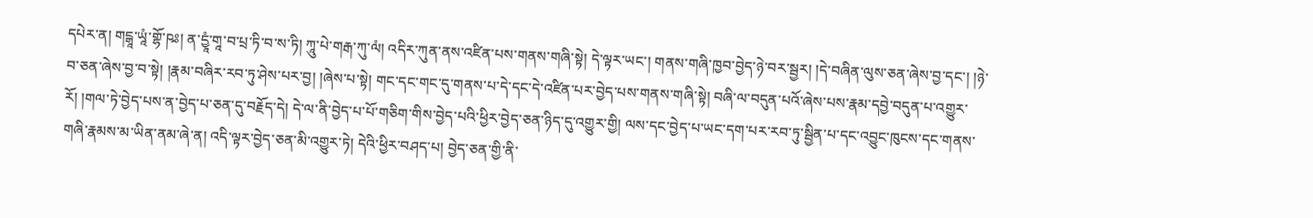དཔེར་ན། གངྒཱ་ཡཱཾ་གྷོ་ཥཿ། ན་དྱཱཾ་གཱ་བ་པྲ་ཏི་བ་ས་ཏི། ཀཱུ་པེ་གརྒ་ཀུ་ལཾ། འདིར་ཀུན་ནས་འཛིན་པས་གནས་གཞི་སྟེ། དེ་ལྟར་ཡང་། གནས་གཞི་ཁྱབ་བྱེད་ཉེ་བར་སྦྱར། །དེ་བཞིན་ལུས་ཅན་ཞེས་བྱ་དང་། །ཉེ་བ་ཅན་ཞེས་བྱ་བ་སྟེ། །རྣམ་བཞིར་རབ་ཏུ་ཤེས་པར་བྱ། །ཞེས་པ་སྟེ། གང་དང་གང་དུ་གནས་པ་དེ་དང་དེ་འཛིན་པར་བྱེད་པས་གནས་གཞི་སྟེ། བཞི་ལ་བདུན་པའོ་ཞེས་པས་རྣམ་དབྱེ་བདུན་པ་འགྱུར་རོ། །གལ་ཏེ་བྱེད་པས་ན་བྱེད་པ་ཅན་དུ་བརྗོད་དེ། དེ་ལ་ནི་བྱེད་པ་པོ་གཅིག་གིས་བྱེད་པའི་ཕྱིར་བྱེད་ཅན་ཉིད་དུ་འགྱུར་གྱི། ལས་དང་བྱེད་པ་ཡང་དག་པར་རབ་ཏུ་སྦྱིན་པ་དང་འབྱུང་ཁུངས་དང་གནས་གཞི་རྣམས་མ་ཡིན་ནམ་ཞེ་ན། འདི་ལྟར་བྱེད་ཅན་མི་འགྱུར་ཏེ། དེའི་ཕྱིར་བཤད་པ། བྱེད་ཅན་གྱི་ནི་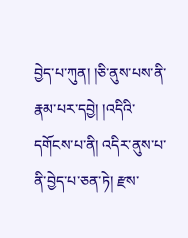བྱེད་པ་ཀུན། །ཅི་ནུས་པས་ནི་རྣམ་པར་དབྱེ། །འདིའི་དགོངས་པ་ནི། འདིར་ནུས་པ་ནི་བྱེད་པ་ཅན་ཏེ། རྫས་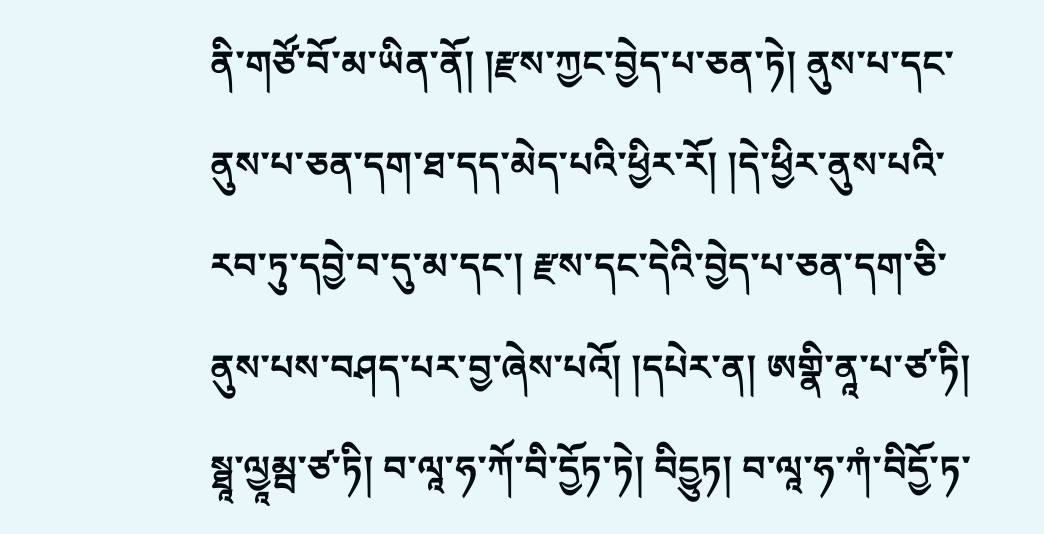ནི་གཙོ་བོ་མ་ཡིན་ནོ། །རྫས་ཀྱང་བྱེད་པ་ཅན་ཏེ། ནུས་པ་དང་ནུས་པ་ཅན་དག་ཐ་དད་མེད་པའི་ཕྱིར་རོ། །དེ་ཕྱིར་ནུས་པའི་རབ་ཏུ་དབྱེ་བ་དུ་མ་དང་། རྫས་དང་དེའི་བྱེད་པ་ཅན་དག་ཅི་ནུས་པས་བཤད་པར་བྱ་ཞེས་པའོ། །དཔེར་ན། ཨགྣི་ནཱ་པ་ཙ་ཏི། སྠཱ་ལྱཱམྦ་ཙ་ཏི། བ་ལཱ་ཧ་ཀོ་བི་དྱོཏ་ཏེ། བིདྱུཏ། བ་ལཱ་ཧ་ཀཾ་བིདྱོ་ཏ་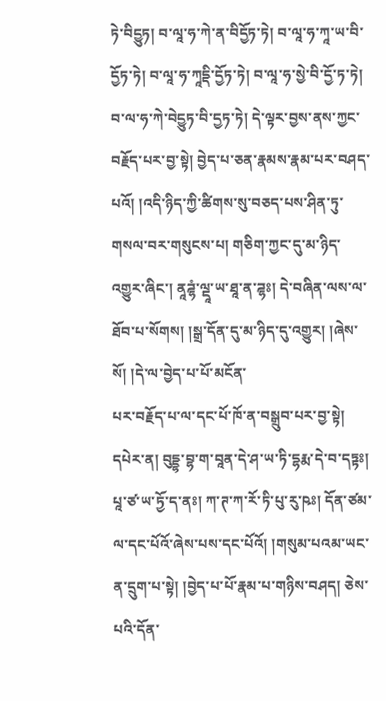ཏེ་བིདྱུཏ། བ་ལཱ་ཧ་ཀེ་ན་བིདྱོཏ་ཏེ། བ་ལཱ་ཧ་ཀཱ་ཡ་བི་དྱོཏ་ཏེ། བ་ལཱ་ཧ་ཀཱདྡི་དྱོཏ་ཏེ། བ་ལཱ་ཧ་སྱེ་བི་དྱོ་ཏ་ཏེ། བ་ལ་ཧ་ཀེ་བེདྱུཏ་བི་དྱཏ་ཏེ། དེ་ལྟར་བྱས་ནས་ཀྱང་བརྗོད་པར་བྱ་སྟེ། བྱེད་པ་ཅན་རྣམས་རྣམ་པར་བཤད་པའོ། །འདི་ཉིད་ཀྱི་ཚིགས་སུ་བཅད་པས་ཤིན་ཏུ་གསལ་བར་གསུངས་པ། གཅིག་ཀྱང་དུ་མ་ཉིད་འགྱུར་ཞིང་། ནཱཌྷཾ་ལྡཱ་ཡ་ཐཱ་ན་ཌྷཿ། དེ་བཞིན་ལས་ལ་ཐོབ་པ་སོགས། །སྒྲ་དོན་དུ་མ་ཉིད་དུ་འགྱུར། །ཞེས་སོ། །དེ་ལ་བྱེད་པ་པོ་མངོན་
པར་བརྗོད་པ་ལ་དང་པོ་ཁོ་ན་བསྒྲུབ་པར་བྱ་སྟེ། དཔེར་ན། བུདྡྷ་བྷ་ག་བཱན་དེ་ཤ་ཡ་ཏི་དྷརྨ་དེ་བ་དཏྟཿ། པཱ་ཙ་ཡ་ཏྱོ་ད་ནཿ། ཀ་ཊ་ཀ་རོ་ཏི་པུ་རུ་ཥཿ། དོན་ཙམ་ལ་དང་པོའོ་ཞེས་པས་དང་པོའོ། །གསུམ་པའམ་ཡང་ན་དྲུག་པ་སྟེ། །བྱེད་པ་པོ་རྣམ་པ་གཉིས་བཤད། ཅེས་པའི་དོན་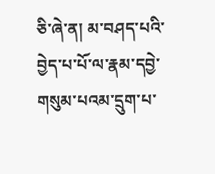ཅི་ཞེ་ན། མ་བཤད་པའི་བྱེད་པ་པོ་ལ་རྣམ་དབྱེ་གསུམ་པའམ་དྲུག་པ་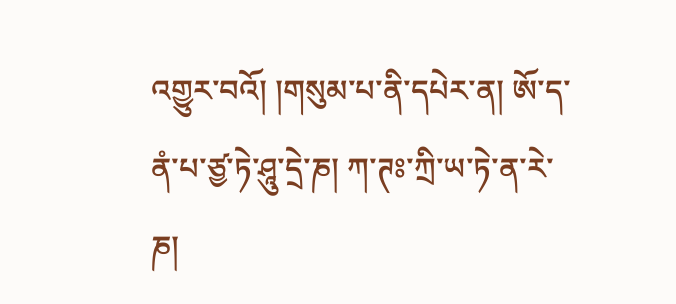འགྱུར་བའོ། །གསུམ་པ་ནི་དཔེར་ན། ཨོ་ད་ནཾ་པ་ཙྱ་ཏེ་ཤཱུ་དྲེ་ཎ། ཀ་ཊཿ་ཀྲི་ཡ་ཏེ་ན་རེ་ཎ།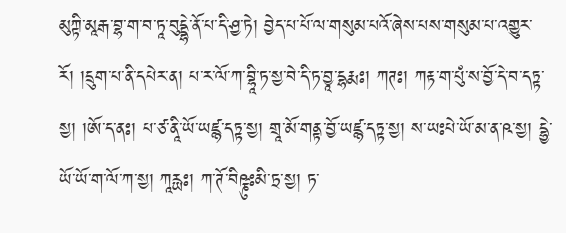མུཀྟི་མཱརྒ་བྷ་ག་བ་ཏཱ་བུདྡྷེ་ནོ་པ་དི་ཤྱ་ཏེ། བྱེད་པ་པོ་ལ་གསུམ་པའོ་ཞེས་པས་གསུམ་པ་འགྱུར་རོ། །དྲུག་པ་ནི་དཔེར་ན། པ་ར་ལོ་ཀ་བྷཱི་ཏ་སྱ་བེ་དི་ཏ་བྱཱ་དྷརྨཿ། ཀཊཿ། ཀརྟ་ག་པུཾ་ས་བྱོ་དེ་བ་དཏྟ་སྱ། །ཨོ་ད་ནཿ། པ་ཙ་ནཱི་ཡོ་ཡཛྙ་དཏྟ་སྱ། གྲཱ་མོ་གནྟ་བྱོ་ཡཛྙ་དཏྟ་སྱ། ས་ཡཿཔེ་ཡོ་མ་ན་ཥ་སྱ། དྷྱེ་ཡོ་ཡོ་ག་ལོ་ཀ་སྱ། ཀཱརྻཿ། ཀ་ཊོ་བིཥྞུཿམི་ཏྲ་སྱ། ཏ་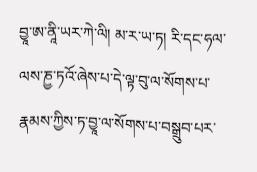བྱཱ་ཨ་ནཱི་ཡར་ཀེ་ལི། མ་ར་ཡ་ཏ། རི་དང་ཧལ་ལས་ཎྱ་ཏའོ་ཞེས་པ་དེ་ལྟ་བུ་ལ་སོགས་པ་རྣམས་ཀྱིས་ཏ་བྱཱ་ལ་སོགས་པ་བསྒྲུབ་པར་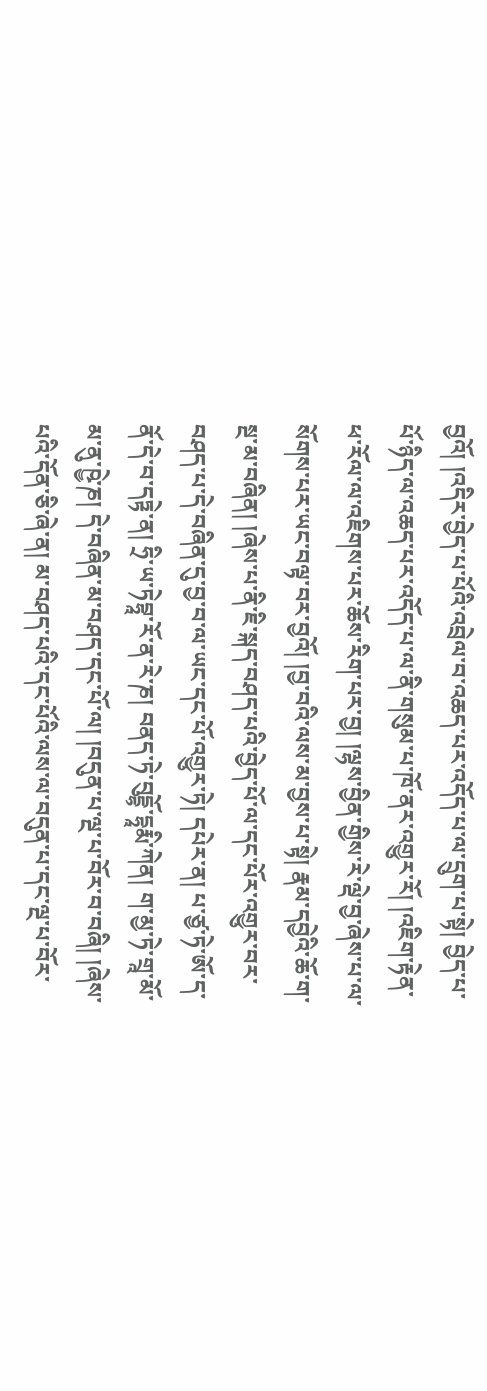བྱའོ། །འདིར་བྱེད་པ་པོའི་འབྲེལ་བ་འཆད་པར་འདོད་པ་ལ་དྲུག་པ་སྟེ། བྱེད་པ་པོ་ཉིད་ལ་འཆད་པར་འདོད་པ་ལ་ནི་གསུམ་པ་ཁོ་ནར་འགྱུར་རོ། །འཇིག་རྟེན་ཕ་རོལ་ལ་འཇིགས་པར་ཆོས་རིག་པར་བྱ། །ལྷས་བྱིན་གྱིས་རེ་ལྡེ་བྱ་ཞེས་པ་ལ་སོགས་པར་ཡང་བལྟ་བར་བྱའོ། །བྱ་བའི་ལས་མ་བྱས་པ་སྟེ། རྣམ་དབྱེའི་ཆོ་ག་སྔ་མ་བཞིན། །ཞེས་པ་ནི་ཇི་སྐད་བཤད་པའི་བྱེད་པོ་ལ་དང་པོར་འགྱུར་བར་བཤད་པ་དེ་བཞིན་དུ་བྱ་བ་ལ་ཡང་དང་པོ་འགྱུར་ཏེ། དཔེར་ན། པ་ཙྱ་ཏེ་ཨོ་ད་ནོ་དེ་བ་དཏྟེ་ན། ཧྲི་ཡ་ཏེབྷཱ་རོ་ན་རེ་ཎ། བནད་ཏེ་བུདྡྷོ་དྷཱརྨི་ཀེན། ག་མྱ་ཏེ་གྲཱ་མོ་མ་ནུ་ཥྱེ་ཎ། དེ་བཞིན་མ་བཤད་དང་པོ་ལ། །བདུན་པ་ལྔ་པ་བོར་བ་བཞི། །ཞེས་པའི་དོན་ཅི་ཞེ་ན། མ་བཤད་པའི་དང་པོའི་ལས་ལ་བདུན་པ་དང་ལྔ་པ་བོར་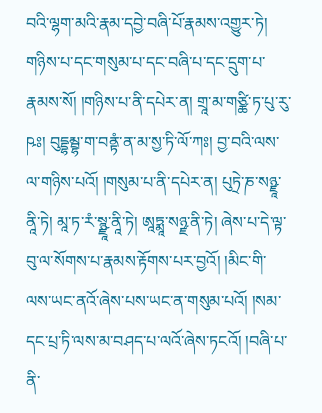བའི་ལྷག་མའི་རྣམ་དབྱེ་བཞི་པོ་རྣམས་འགྱུར་ཏེ། གཉིས་པ་དང་གསུམ་པ་དང་བཞི་པ་དང་དྲུག་པ་རྣམས་སོ། །གཉིས་པ་ནི་དཔེར་ན། གྲཱ་མ་གཙྪི་ཏ་པུ་རུ་ཥཿ། བུདྡྷམྦྷ་ག་བནྟཾ་ན་མ་སྱ་ཏི་ལོ་ཀཿ། བྱ་བའི་ལས་ལ་གཉིས་པའོ། །གསུམ་པ་ནི་དཔེར་ན། པུཏྲེ་ཎ་སཉྫཱ་ནཱི་ཏེ། མཱ་ཏ་རཾ་སྙྫཱ་ནཱི་ཏེ། ཨཱཏྨཱ་སཉྫ་ནི་ཏེ། ཞེས་པ་དེ་ལྟ་བུ་ལ་སོགས་པ་རྣམས་རྟོགས་པར་བྱའོ། །མིང་གི་ལས་ཡང་ནའོ་ཞེས་པས་ཡང་ན་གསུམ་པའོ། །སམ་དང་པྲ་ཏི་ལས་མ་བཤད་པ་ལའོ་ཞེས་ཏངའོ། །བཞི་པ་ནི་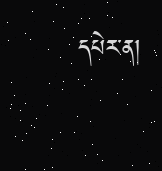དཔེར་ན།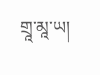གྲཱ་མཱ་ཡ།